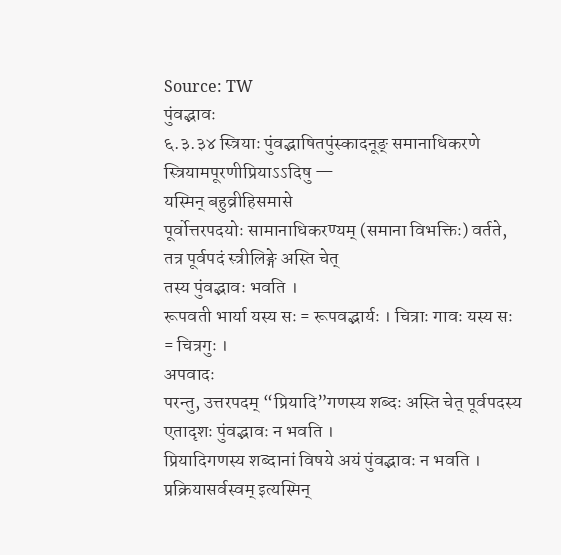Source: TW
पुंवद्भावः
६.३.३४ स्त्रियाः पुंवद्भाषितपुंस्कादनूङ् समानाधिकरणे स्त्रियामपूरणीप्रियाऽऽदिषु —
यस्मिन् बहुव्रीहिसमासे
पूर्वोत्तरपदयोः सामानाधिकरण्यम् (समाना विभक्तिः) वर्तते,
तत्र पूर्वपदं स्त्रीलिङ्गे अस्ति चेत्
तस्य पुंवद्भावः भवति ।
रूपवती भार्या यस्य सः = रूपवद्भार्यः । चित्राः गावः यस्य सः = चित्रगुः ।
अपवादः
परन्तु, उत्तरपदम् “प्रियादि”गणस्य शब्दः अस्ति चेत् पूर्वपदस्य एतादृशः पुंवद्भावः न भवति ।
प्रियादिगणस्य शब्दानां विषये अयं पुंवद्भावः न भवति । प्रक्रियासर्वस्वम् इत्यस्मिन्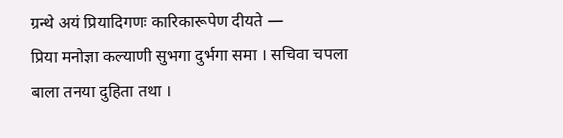ग्रन्थे अयं प्रियादिगणः कारिकारूपेण दीयते —
प्रिया मनोज्ञा कल्याणी सुभगा दुर्भगा समा । सचिवा चपला बाला तनया दुहिता तथा ।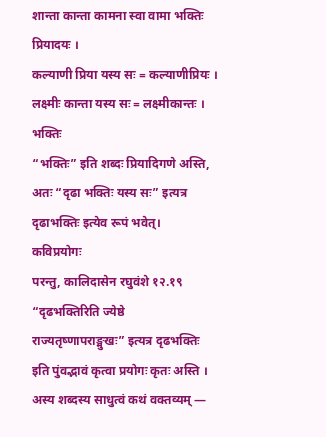शान्ता कान्ता कामना स्वा वामा भक्तिः प्रियादयः ।
कल्याणी प्रिया यस्य सः = कल्याणीप्रियः । लक्ष्मीः कान्ता यस्य सः = लक्ष्मीकान्तः ।
भक्तिः
“भक्तिः” इति शब्दः प्रियादिगणे अस्ति, अतः “दृढा भक्तिः यस्य सः” इत्यत्र दृढाभक्तिः इत्येव रूपं भवेत्।
कविप्रयोगः
परन्तु, कालिदासेन रघुवंशे १२.१९ “दृढभक्तिरिति ज्येष्ठे राज्यतृष्णापराङ्मुखः” इत्यत्र दृढभक्तिः इति पुंवद्भावं कृत्वा प्रयोगः कृतः अस्ति । अस्य शब्दस्य साधुत्वं कथं वक्तव्यम् —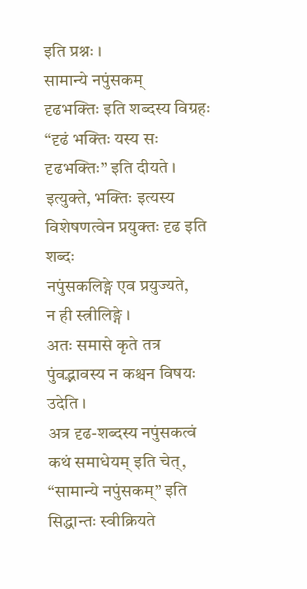इति प्रश्नः ।
सामान्ये नपुंसकम्
दृढभक्तिः इति शब्दस्य विग्रहः “दृढं भक्तिः यस्य सः दृढभक्तिः” इति दीयते ।
इत्युक्ते, भक्तिः इत्यस्य विशेषणत्वेन प्रयुक्तः दृढ इति शब्दः
नपुंसकलिङ्गे एव प्रयुज्यते,
न ही स्त्रीलिङ्गे ।
अतः समासे कृते तत्र पुंवद्भावस्य न कश्चन विषयः उदेति ।
अत्र दृढ-शब्दस्य नपुंसकत्वं कथं समाधेयम् इति चेत्,
“सामान्ये नपुंसकम्” इति सिद्धान्तः स्वीक्रियते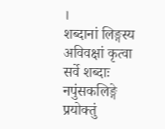।
शब्दानां लिङ्गस्य अविवक्षां कृत्वा
सर्वे शब्दाः नपुंसकलिङ्गे प्रयोक्तुं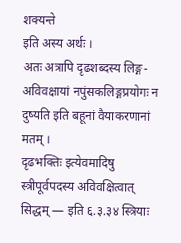शक्यन्ते
इति अस्य अर्थः ।
अतः अत्रापि दृढशब्दस्य लिङ्ग-अविवक्षायां नपुंसकलिङ्गप्रयोगः न दुष्यति इति बहूनां वैयाकरणानां मतम् ।
दृढभक्तिः इत्येवमादिषु स्त्रीपूर्वपदस्य अविवक्षित्वात् सिद्धम् — इति ६.३.३४ स्त्रियाः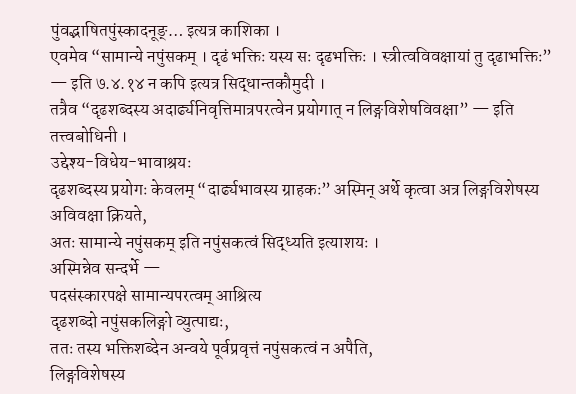पुंवद्भाषितपुंस्कादनूङ्… इत्यत्र काशिका ।
एवमेव “सामान्ये नपुंसकम् । दृढं भक्तिः यस्य सः दृढभक्तिः । स्त्रीत्वविवक्षायां तु दृढाभक्तिः” — इति ७.४.१४ न कपि इत्यत्र सिद्धान्तकौमुदी ।
तत्रैव “दृढशब्दस्य अदार्ढ्यनिवृत्तिमात्रपरत्वेन प्रयोगात् न लिङ्गविशेषविवक्षा” — इति तत्त्वबोधिनी ।
उद्देश्य-विधेय-भावाश्रयः
दृढशब्दस्य प्रयोगः केवलम् “दार्ढ्यभावस्य ग्राहकः” अस्मिन् अर्थे कृत्वा अत्र लिङ्गविशेषस्य अविवक्षा क्रियते,
अतः सामान्ये नपुंसकम् इति नपुंसकत्वं सिद्ध्यति इत्याशयः ।
अस्मिन्नेव सन्दर्भे —
पदसंस्कारपक्षे सामान्यपरत्वम् आश्रित्य
दृढशब्दो नपुंसकलिङ्गो व्युत्पाद्यः,
ततः तस्य भक्तिशब्देन अन्वये पूर्वप्रवृत्तं नपुंसकत्वं न अपैति,
लिङ्गविशेषस्य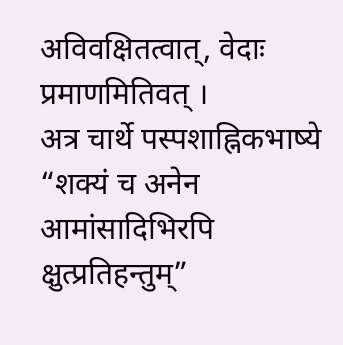अविवक्षितत्वात्, वेदाः प्रमाणमितिवत् ।
अत्र चार्थे पस्पशाह्निकभाष्ये
“शक्यं च अनेन आमांसादिभिरपि क्षुत्प्रतिहन्तुम्”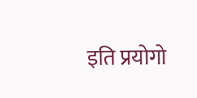इति प्रयोगो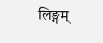लिङ्गम्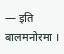— इति बालमनोरमा ।